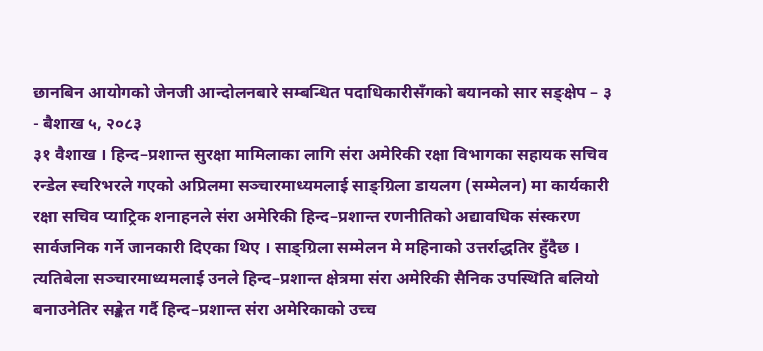छानबिन आयोगको जेनजी आन्दोलनबारे सम्बन्धित पदाधिकारीसँगको बयानको सार सङ्क्षेप – ३
- बैशाख ५, २०८३
३१ वैशाख । हिन्द–प्रशान्त सुरक्षा मामिलाका लागि संरा अमेरिकी रक्षा विभागका सहायक सचिव रन्डेल स्चरिभरले गएको अप्रिलमा सञ्चारमाध्यमलाई साङ्ग्रिला डायलग (सम्मेलन) मा कार्यकारी रक्षा सचिव प्याट्रिक शनाहनले संरा अमेरिकी हिन्द–प्रशान्त रणनीतिको अद्यावधिक संस्करण सार्वजनिक गर्ने जानकारी दिएका थिए । साङ्ग्रिला सम्मेलन मे महिनाको उत्तर्राद्धतिर हुँदैछ । त्यतिबेला सञ्चारमाध्यमलाई उनले हिन्द–प्रशान्त क्षेत्रमा संरा अमेरिकी सैनिक उपस्थिति बलियो बनाउनेतिर सङ्केत गर्दै हिन्द–प्रशान्त संरा अमेरिकाको उच्च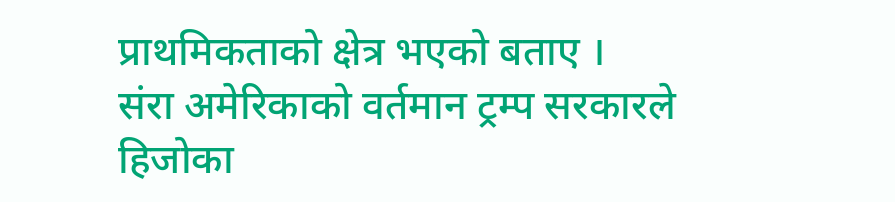प्राथमिकताको क्षेत्र भएको बताए ।
संरा अमेरिकाको वर्तमान ट्रम्प सरकारले हिजोका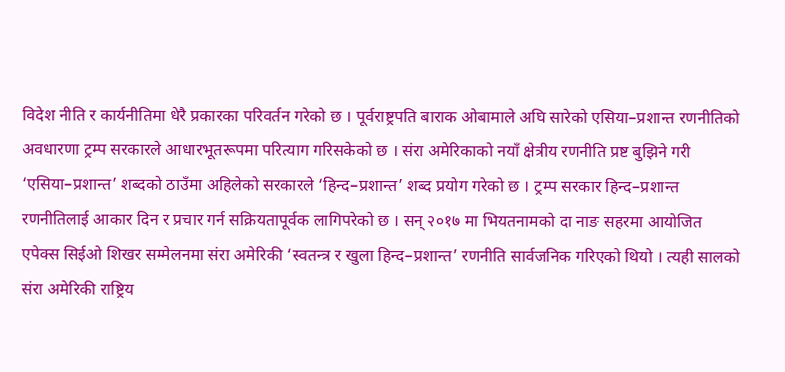विदेश नीति र कार्यनीतिमा धेरै प्रकारका परिवर्तन गरेको छ । पूर्वराष्ट्रपति बाराक ओबामाले अघि सारेको एसिया–प्रशान्त रणनीतिको अवधारणा ट्रम्प सरकारले आधारभूतरूपमा परित्याग गरिसकेको छ । संरा अमेरिकाको नयाँ क्षेत्रीय रणनीति प्रष्ट बुझिने गरी ‘एसिया–प्रशान्त’ शब्दको ठाउँमा अहिलेको सरकारले ‘हिन्द–प्रशान्त’ शब्द प्रयोग गरेको छ । ट्रम्प सरकार हिन्द–प्रशान्त रणनीतिलाई आकार दिन र प्रचार गर्न सक्रियतापूर्वक लागिपरेको छ । सन् २०१७ मा भियतनामको दा नाङ सहरमा आयोजित एपेक्स सिईओ शिखर सम्मेलनमा संरा अमेरिकी ‘स्वतन्त्र र खुला हिन्द–प्रशान्त’ रणनीति सार्वजनिक गरिएको थियो । त्यही सालको संरा अमेरिकी राष्ट्रिय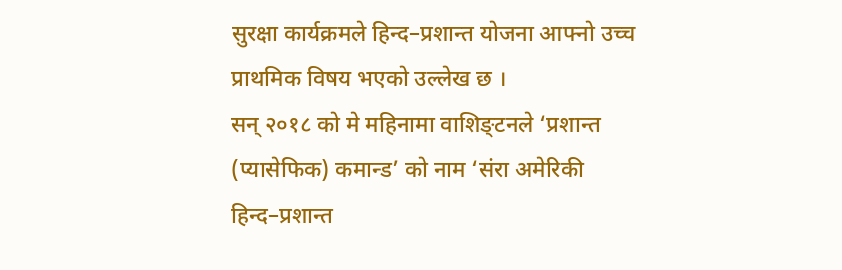सुरक्षा कार्यक्रमले हिन्द–प्रशान्त योजना आफ्नो उच्च प्राथमिक विषय भएको उल्लेख छ ।
सन् २०१८ को मे महिनामा वाशिङ्टनले ‘प्रशान्त (प्यासेफिक) कमान्ड’ को नाम ‘संरा अमेरिकी हिन्द–प्रशान्त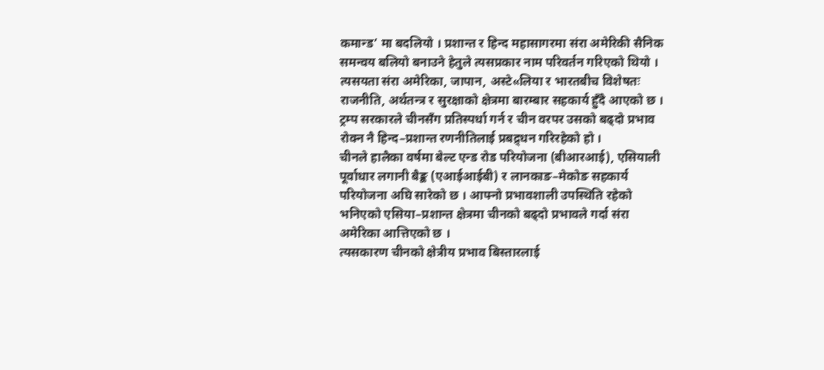कमान्ड’ मा बदलियो । प्रशान्त र हिन्द महासागरमा संरा अमेरिकी सैनिक समन्वय बलियो बनाउने हेतुले त्यसप्रकार नाम परिवर्तन गरिएको थियो । त्यसयता संरा अमेरिका, जापान, अस्टे«लिया र भारतबीच विशेषतः राजनीति, अर्थतन्त्र र सुरक्षाको क्षेत्रमा बारम्बार सहकार्य हुँदै आएको छ ।
ट्रम्प सरकारले चीनसँग प्रतिस्पर्धा गर्न र चीन वरपर उसको बढ्दो प्रभाव रोक्न नै हिन्द–प्रशान्त रणनीतिलाई प्रबद्र्धन गरिरहेको हो ।
चीनले हालैका वर्षमा बेल्ट एन्ड रोड परियोजना (बीआरआई), एसियाली पूर्वाधार लगानी बैङ्क (एआईआईबी) र लानकाङ–मेकोङ सहकार्य परियोजना अघि सारेको छ । आफ्नो प्रभावशाली उपस्थिति रहेको भनिएको एसिया–प्रशान्त क्षेत्रमा चीनको बढ्दो प्रभावले गर्दा संरा अमेरिका आत्तिएको छ ।
त्यसकारण चीनको क्षेत्रीय प्रभाव बिस्तारलाई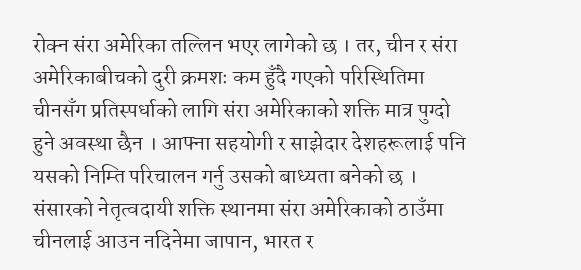रोक्न संरा अमेरिका तल्लिन भएर लागेको छ । तर, चीन र संरा अमेरिकाबीचको दुरी क्रमशः कम हुँदै गएको परिस्थितिमा चीनसँग प्रतिस्पर्धाको लागि संरा अमेरिकाको शक्ति मात्र पुग्दो हुने अवस्था छैन । आफ्ना सहयोगी र साझेदार देशहरूलाई पनि यसको निम्ति परिचालन गर्नु उसको बाध्यता बनेको छ ।
संसारको नेतृत्वदायी शक्ति स्थानमा संरा अमेरिकाको ठाउँमा चीनलाई आउन नदिनेमा जापान, भारत र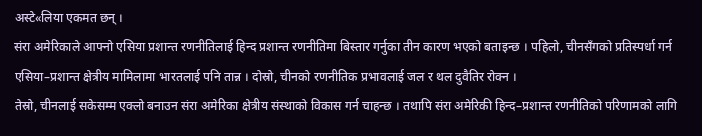अस्टे«लिया एकमत छन् ।
संरा अमेरिकाले आफ्नो एसिया प्रशान्त रणनीतिलाई हिन्द प्रशान्त रणनीतिमा बिस्तार गर्नुका तीन कारण भएको बताइन्छ । पहिलो, चीनसँगको प्रतिस्पर्धा गर्न एसिया–प्रशान्त क्षेत्रीय मामिलामा भारतलाई पनि तान्न । दोस्रो, चीनको रणनीतिक प्रभावलाई जल र थल दुवैतिर रोक्न ।
तेस्रो, चीनलाई सकेसम्म एक्लो बनाउन संरा अमेरिका क्षेत्रीय संस्थाको विकास गर्न चाहन्छ । तथापि संरा अमेरिकी हिन्द–प्रशान्त रणनीतिको परिणामको लागि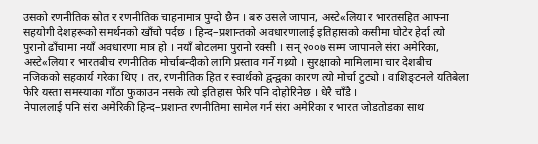उसको रणनीतिक स्रोत र रणनीतिक चाहनामात्र पुग्दो छैन । बरु उसले जापान, अस्टे«लिया र भारतसहित आफ्ना सहयोगी देशहरूको समर्थनको खाँचो पर्दछ । हिन्द–प्रशान्तको अवधारणालाई इतिहासको कसीमा घोटेर हेर्दा त्यो पुरानो ढाँचामा नयाँ अवधारणा मात्र हो । नयाँ बोटलमा पुरानो रक्सी । सन् २००७ सम्म जापानले संरा अमेरिका, अस्टे«लिया र भारतबीच रणनीतिक मोर्चाबन्दीको लागि प्रस्ताव गर्ने गथ्र्यो । सुरक्षाको मामिलामा चार देशबीच नजिकको सहकार्य गरेका थिए । तर, रणनीतिक हित र स्वार्थको द्वन्द्वका कारण त्यो मोर्चा टुट्यो । वाशिङ्टनले यतिबेला फेरि यस्ता समस्याका गाँठा फुकाउन नसके त्यो इतिहास फेरि पनि दोहोरिनेछ । धेरै चाँडै ।
नेपाललाई पनि संरा अमेरिकी हिन्द–प्रशान्त रणनीतिमा सामेल गर्न संरा अमेरिका र भारत जोडतोडका साथ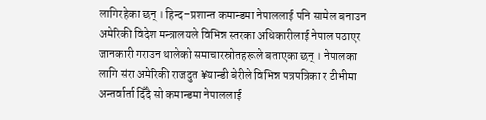लागिरहेका छन् । हिन्द–प्रशान्त कमान्डमा नेपाललाई पनि सामेल बनाउन अमेरिकी विदेश मन्त्रालयले विभिन्न स्तरका अधिकारीलाई नेपाल पठाएर जानकारी गराउन थालेको समाचारस्रोतहरूले बताएका छन् । नेपालका लागि संरा अमेरिकी राजदुत ¥यान्डी बेरीले विभिन्न पत्रपत्रिका र टीभीमा अन्तर्वार्ता दिँदै सो कमान्डमा नेपाललाई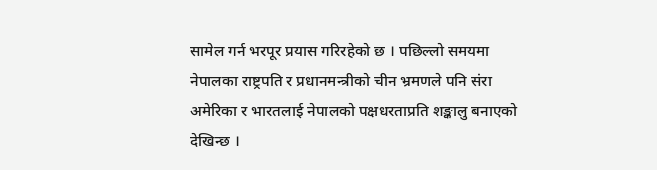सामेल गर्न भरपूर प्रयास गरिरहेको छ । पछिल्लो समयमा नेपालका राष्ट्रपति र प्रधानमन्त्रीको चीन भ्रमणले पनि संरा अमेरिका र भारतलाई नेपालको पक्षधरताप्रति शङ्कालु बनाएको देखिन्छ ।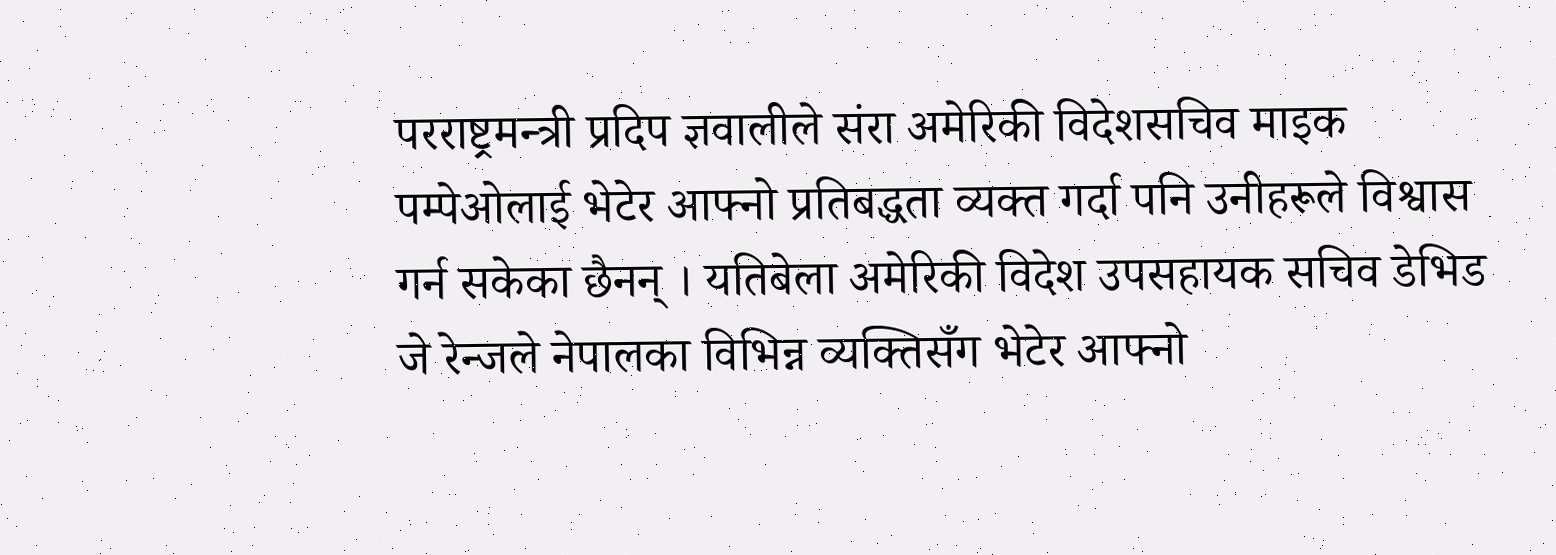परराष्ट्रमन्त्री प्रदिप ज्ञवालीले संरा अमेरिकी विदेशसचिव माइक पम्पेओलाई भेटेर आफ्नो प्रतिबद्धता व्यक्त गर्दा पनि उनीहरूले विश्वास गर्न सकेका छैनन् । यतिबेला अमेरिकी विदेश उपसहायक सचिव डेभिड जे रेन्जले नेपालका विभिन्न व्यक्तिसँग भेटेर आफ्नो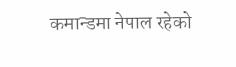कमान्डमा नेपाल रहेको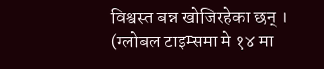विश्वस्त बन्न खोजिरहेका छन् ।
(ग्लोबल टाइम्समा मे १४ मा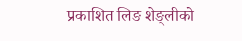प्रकाशित लिङ शेङ्लीको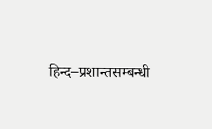हिन्द–प्रशान्तसम्बन्धी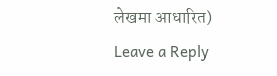लेखमा आधारित)
Leave a Reply